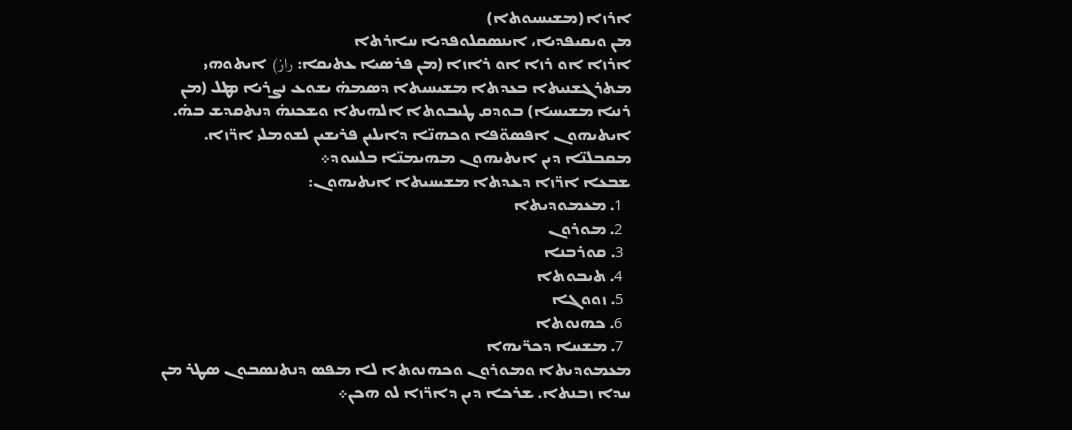ܐܪܙܐ (ܡܫܝܚܝܘܬܐ)
ܡܢ ܘܝܩܝܦܕܝܐ، ܐܝܢܣܩܠܘܦܕܝܐ ܚܐܪܬܐ
ܐܪܙܐ ܐܘ ܪܙܐ ܐܘ ܪܐܙܐ (ܡܢ ܦܪܣܝܐ ܥܬܝܩܐ: راز) ܐܝܬܘܗܝ ܡܬܪܓܫܢܝܬܐ ܒܥܕܬܐ ܡܫܝܚܝܬܐ ܕܣܡܗ̇ ܝܫܘܥ ܢܨܪܝܐ ܡܛܠ (ܡܢ ܪܢܝܐ ܡܫܝܚܝܐ) ܒܘܕܩ ܛܝܒܘܬܐ ܐܠܗܝܬܐ ܘܫܟܢܗ̇ ܕܢܬܩܕܫ ܒܗ̇. ܐܝܬܝܗܘܢ ܐܦܣܘ̈ܦܐ ܘܟܗܢ̈ܐ ܕܐܝܠܝܢ ܦܪܝܫܝܢ ܠܫܘܡܠܝ ܐܪ̈ܙܐ. ܡܩܒܠܢ̈ܐ ܕܝܢ ܐܝܬܝܗܘܢ ܡܗܝܡܢ̈ܐ ܒܠܚܘܕ܀
ܫܒܥܐ ܐܪ̈ܙܐ ܕܥܕܬܐ ܡܫܝܚܝܬܐ ܐܝܬܝܗܘܢ:
  1. ܡܥܡܘܕܝܬܐ
  2. ܡܘܪܘܢ
  3. ܩܘܪܒܢܐ
  4. ܬܝܒܘܬܐ
  5. ܙܘܘܓܐ
  6. ܟܗܢܘܬܐ
  7. ܡܫܚܐ ܕܟܪ̈ܝܗܐ
ܡܥܡܘܕܝܬܐ ܘܡܘܪܘܢ ܘܟܗܢܘܬܐ ܠܐ ܡܦܣ ܕܢܬܢܣܒܘܢ ܣܛܪ ܡܢ ܚܕܐ ܙܒܢܬܐ. ܫܪܟܐ ܕܝܢ ܕܐܪ̈ܙܐ ܠܘ ܗܟܢ܀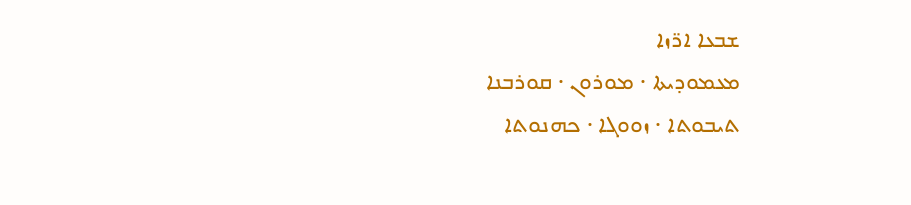ܫܒܥܐ ܐܪ̈ܙܐ
ܡܥܡܘܕܝܬܐ · ܡܘܪܘܢ · ܩܘܪܒܢܐ
ܬܝܒܘܬܐ · ܙܘܘܓܐ · ܟܗܢܘܬܐ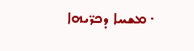· ܡܫܚܐ ܕܟܪ̈ܝܗܐ